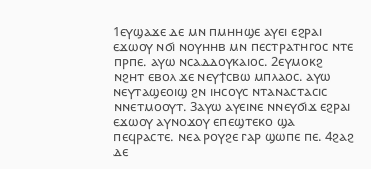1ⲉⲩϣⲁϫⲉ ⲇⲉ ⲙⲛ ⲡⲙⲏⲏϣⲉ ⲁⲩⲉⲓ ⲉϩⲣⲁⲓ ⲉϫⲱⲟⲩ ⲛϭⲓ ⲛⲟⲩⲏⲏⲃ ⲙⲛ ⲡⲉⲥⲧⲣⲁⲧⲏⲅⲟⲥ ⲛⲧⲉ ⲡⲣⲡⲉ. ⲁⲩⲱ ⲛⲥⲁⲇⲇⲟⲩⲕⲁⲓⲟⲥ. 2ⲉⲩⲙⲟⲕϩ ⲛϩⲏⲧ ⲉⲃⲟⲗ ϫⲉ ⲛⲉⲩϯⲥⲃⲱ ⲙⲡⲗⲁⲟⲥ. ⲁⲩⲱ ⲛⲉⲩⲧⲁϣⲉⲟⲓϣ ϩⲛ ⲓⲏⲥⲟⲩⲥ ⲛⲧⲁⲛⲁⲥⲧⲁⲥⲓⲥ ⲛⲛⲉⲧⲙⲟⲟⲩⲧ. 3ⲁⲩⲱ ⲁⲩⲉⲓⲛⲉ ⲛⲛⲉⲩϭⲓϫ ⲉϩⲣⲁⲓ ⲉϫⲱⲟⲩ ⲁⲩⲛⲟϫⲟⲩ ⲉⲡⲉϣⲧⲉⲕⲟ ϣⲁ ⲡⲉϥⲣⲁⲥⲧⲉ. ⲛⲉⲁ ⲣⲟⲩϩⲉ ⲅⲁⲣ ϣⲱⲡⲉ ⲡⲉ. 4ϩⲁϩ ⲇⲉ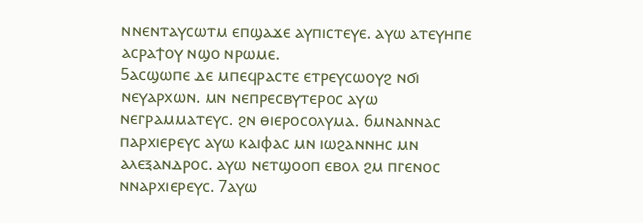ⲛⲛⲉⲛⲧⲁⲩⲥⲱⲧⲙ ⲉⲡϣⲁϫⲉ ⲁⲩⲡⲓⲥⲧⲉⲩⲉ. ⲁⲩⲱ ⲁⲧⲉⲩⲏⲡⲉ ⲁⲥⲣⲁϯⲟⲩ ⲛϣⲟ ⲛⲣⲱⲙⲉ.
5ⲁⲥϣⲱⲡⲉ ⲇⲉ ⲙⲡⲉϥⲣⲁⲥⲧⲉ ⲉⲧⲣⲉⲩⲥⲱⲟⲩϩ ⲛϭⲓ ⲛⲉⲩⲁⲣⲭⲱⲛ. ⲙⲛ ⲛⲉⲡⲣⲉⲥⲃⲩⲧⲉⲣⲟⲥ ⲁⲩⲱ ⲛⲉⲅⲣⲁⲙⲙⲁⲧⲉⲩⲥ. ϩⲛ ⲑⲓⲉⲣⲟⲥⲟⲗⲩⲙⲁ. 6ⲙⲛⲁⲛⲛⲁⲥ ⲡⲁⲣⲭⲓⲉⲣⲉⲩⲥ ⲁⲩⲱ ⲕⲁⲓⲫⲁⲥ ⲙⲛ ⲓⲱϩⲁⲛⲛⲏⲥ ⲙⲛ ⲁⲗⲉⲝⲁⲛⲇⲣⲟⲥ. ⲁⲩⲱ ⲛⲉⲧϣⲟⲟⲡ ⲉⲃⲟⲗ ϩⲙ ⲡⲅⲉⲛⲟⲥ ⲛⲛⲁⲣⲭⲓⲉⲣⲉⲩⲥ. 7ⲁⲩⲱ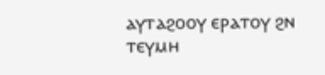ⲁⲩⲧⲁϩⲟⲟⲩ ⲉⲣⲁⲧⲟⲩ ϩⲛ ⲧⲉⲩⲙⲏ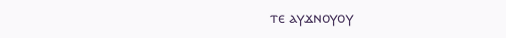ⲧⲉ ⲁⲩϫⲛⲟⲩⲟⲩ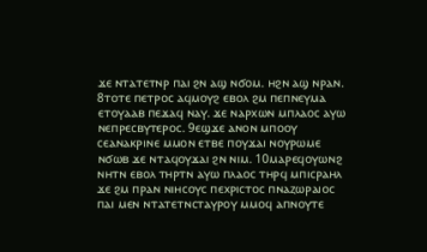ϫⲉ ⲛⲧⲁⲧⲉⲧⲛⲣ ⲡⲁⲓ ϩⲛ ⲁϣ ⲛϭⲟⲙ. ⲏϩⲛ ⲁϣ ⲛⲣⲁⲛ. 8ⲧⲟⲧⲉ ⲡⲉⲧⲣⲟⲥ ⲁϥⲙⲟⲩϩ ⲉⲃⲟⲗ ϩⲙ ⲡⲉⲡⲛⲉⲩⲙⲁ ⲉⲧⲟⲩⲁⲁⲃ ⲡⲉϫⲁϥ ⲛⲁⲩ. ϫⲉ ⲛⲁⲣⲭⲱⲛ ⲙⲡⲗⲁⲟⲥ ⲁⲩⲱ ⲛⲉⲡⲣⲉⲥⲃⲩⲧⲉⲣⲟⲥ. 9ⲉϣϫⲉ ⲁⲛⲟⲛ ⲙⲡⲟⲟⲩ ⲥⲉⲁⲛⲁⲕⲣⲓⲛⲉ ⲙⲙⲟⲛ ⲉⲧⲃⲉ ⲡⲟⲩϫⲁⲓ ⲛⲟⲩⲣⲱⲙⲉ ⲛϭⲱⲃ ϫⲉ ⲛⲧⲁϥⲟⲩϫⲁⲓ ϩⲛ ⲛⲓⲙ. 10ⲙⲁⲣⲉϥⲟⲩⲱⲛϩ ⲛⲏⲧⲛ ⲉⲃⲟⲗ ⲧⲏⲣⲧⲛ ⲁⲩⲱ ⲡⲗⲁⲟⲥ ⲧⲏⲣϥ ⲙⲡⲓⲥⲣⲁⲏⲗ ϫⲉ ϩⲙ ⲡⲣⲁⲛ ⲛⲓⲏⲥⲟⲩⲥ ⲡⲉⲭⲣⲓⲥⲧⲟⲥ ⲡⲛⲁⲍⲱⲣⲁⲓⲟⲥ ⲡⲁⲓ ⲙⲉⲛ ⲛⲧⲁⲧⲉⲧⲛⲥⲧⲁⲩⲣⲟⲩ ⲙⲙⲟϥ ⲁⲡⲛⲟⲩⲧⲉ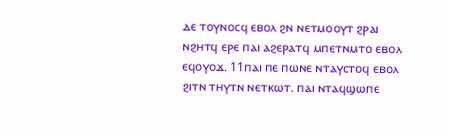ⲇⲉ ⲧⲟⲩⲛⲟⲥϥ ⲉⲃⲟⲗ ϩⲛ ⲛⲉⲧⲙⲟⲟⲩⲧ ϩⲣⲁⲓ ⲛϩⲏⲧϥ ⲉⲣⲉ ⲡⲁⲓ ⲁϩⲉⲣⲁⲧϥ ⲙⲡⲉⲧⲛⲙⲧⲟ ⲉⲃⲟⲗ ⲉϥⲟⲩⲟϫ. 11ⲡⲁⲓ ⲡⲉ ⲡⲱⲛⲉ ⲛⲧⲁⲩⲥⲧⲟϥ ⲉⲃⲟⲗ ϩⲓⲧⲛ ⲧⲏⲩⲧⲛ ⲛⲉⲧⲕⲱⲧ. ⲡⲁⲓ ⲛⲧⲁϥϣⲱⲡⲉ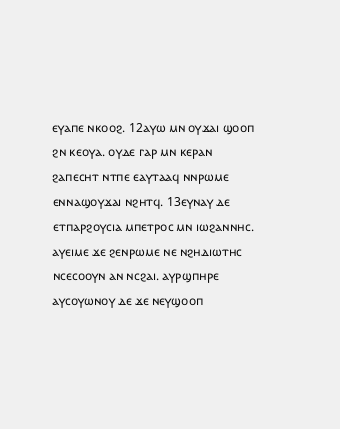ⲉⲩⲁⲡⲉ ⲛⲕⲟⲟϩ. 12ⲁⲩⲱ ⲙⲛ ⲟⲩϫⲁⲓ ϣⲟⲟⲡ ϩⲛ ⲕⲉⲟⲩⲁ. ⲟⲩⲇⲉ ⲅⲁⲣ ⲙⲛ ⲕⲉⲣⲁⲛ ϩⲁⲡⲉⲥⲏⲧ ⲛⲧⲡⲉ ⲉⲁⲩⲧⲁⲁϥ ⲛⲛⲣⲱⲙⲉ ⲉⲛⲛⲁϣⲟⲩϫⲁⲓ ⲛϩⲏⲧϥ. 13ⲉⲩⲛⲁⲩ ⲇⲉ ⲉⲧⲡⲁⲣϩⲟⲩⲥⲓⲁ ⲙⲡⲉⲧⲣⲟⲥ ⲙⲛ ⲓⲱϩⲁⲛⲛⲏⲥ. ⲁⲩⲉⲓⲙⲉ ϫⲉ ϩⲉⲛⲣⲱⲙⲉ ⲛⲉ ⲛϩⲏⲇⲓⲱⲧⲏⲥ ⲛⲥⲉⲥⲟⲟⲩⲛ ⲁⲛ ⲛⲥϩⲁⲓ. ⲁⲩⲣϣⲡⲏⲣⲉ ⲁⲩⲥⲟⲩⲱⲛⲟⲩ ⲇⲉ ϫⲉ ⲛⲉⲩϣⲟⲟⲡ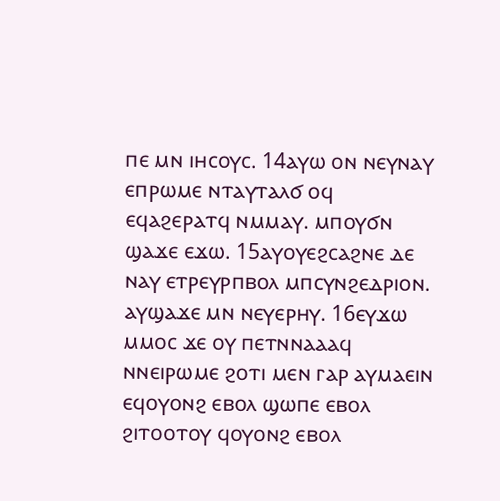ⲡⲉ ⲙⲛ ⲓⲏⲥⲟⲩⲥ. 14ⲁⲩⲱ ⲟⲛ ⲛⲉⲩⲛⲁⲩ ⲉⲡⲣⲱⲙⲉ ⲛⲧⲁⲩⲧⲁⲗϭ ⲟϥ ⲉϥⲁϩⲉⲣⲁⲧϥ ⲛⲙⲙⲁⲩ. ⲙⲡⲟⲩϭⲛ ϣⲁϫⲉ ⲉϫⲱ. 15ⲁⲩⲟⲩⲉϩⲥⲁϩⲛⲉ ⲇⲉ ⲛⲁⲩ ⲉⲧⲣⲉⲩⲣⲡⲃⲟⲗ ⲙⲡⲥⲩⲛϩⲉⲇⲣⲓⲟⲛ. ⲁⲩϣⲁϫⲉ ⲙⲛ ⲛⲉⲩⲉⲣⲏⲩ. 16ⲉⲩϫⲱ ⲙⲙⲟⲥ ϫⲉ ⲟⲩ ⲡⲉⲧⲛⲛⲁⲁⲁϥ ⲛⲛⲉⲓⲣⲱⲙⲉ ϩⲟⲧⲓ ⲙⲉⲛ ⲅⲁⲣ ⲁⲩⲙⲁⲉⲓⲛ ⲉϥⲟⲩⲟⲛϩ ⲉⲃⲟⲗ ϣⲱⲡⲉ ⲉⲃⲟⲗ ϩⲓⲧⲟⲟⲧⲟⲩ ϥⲟⲩⲟⲛϩ ⲉⲃⲟⲗ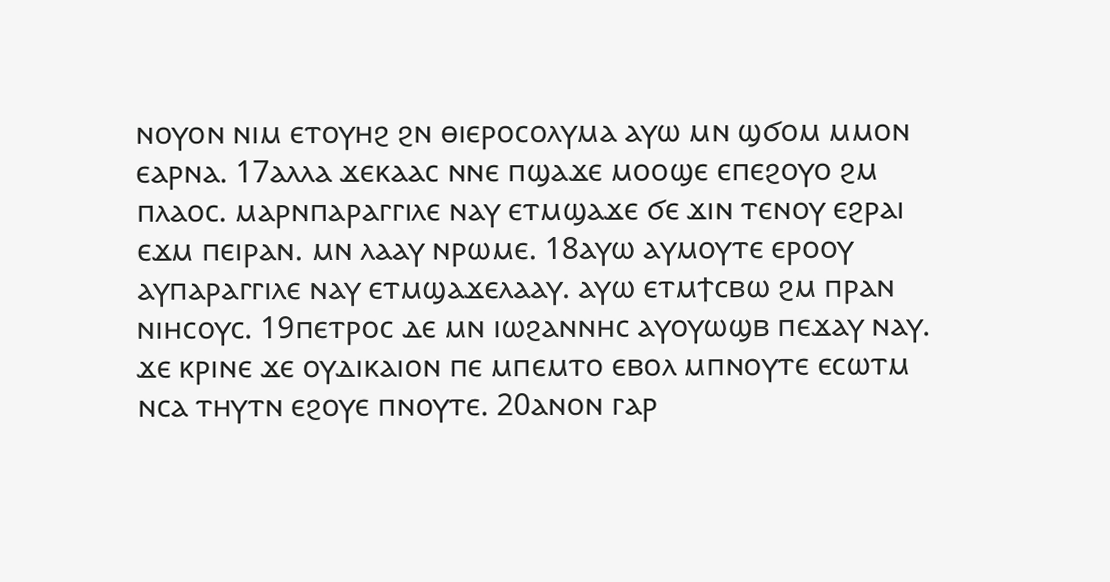ⲛⲟⲩⲟⲛ ⲛⲓⲙ ⲉⲧⲟⲩⲏϩ ϩⲛ ⲑⲓⲉⲣⲟⲥⲟⲗⲩⲙⲁ ⲁⲩⲱ ⲙⲛ ϣϭⲟⲙ ⲙⲙⲟⲛ ⲉⲁⲣⲛⲁ. 17ⲁⲗⲗⲁ ϫⲉⲕⲁⲁⲥ ⲛⲛⲉ ⲡϣⲁϫⲉ ⲙⲟⲟϣⲉ ⲉⲡⲉϩⲟⲩⲟ ϩⲙ ⲡⲗⲁⲟⲥ. ⲙⲁⲣⲛⲡⲁⲣⲁⲅⲅⲓⲗⲉ ⲛⲁⲩ ⲉⲧⲙϣⲁϫⲉ ϭⲉ ϫⲓⲛ ⲧⲉⲛⲟⲩ ⲉϩⲣⲁⲓ ⲉϫⲙ ⲡⲉⲓⲣⲁⲛ. ⲙⲛ ⲗⲁⲁⲩ ⲛⲣⲱⲙⲉ. 18ⲁⲩⲱ ⲁⲩⲙⲟⲩⲧⲉ ⲉⲣⲟⲟⲩ ⲁⲩⲡⲁⲣⲁⲅⲅⲓⲗⲉ ⲛⲁⲩ ⲉⲧⲙϣⲁϫⲉⲗⲁⲁⲩ. ⲁⲩⲱ ⲉⲧⲙϯⲥⲃⲱ ϩⲙ ⲡⲣⲁⲛ ⲛⲓⲏⲥⲟⲩⲥ. 19ⲡⲉⲧⲣⲟⲥ ⲇⲉ ⲙⲛ ⲓⲱϩⲁⲛⲛⲏⲥ ⲁⲩⲟⲩⲱϣⲃ ⲡⲉϫⲁⲩ ⲛⲁⲩ. ϫⲉ ⲕⲣⲓⲛⲉ ϫⲉ ⲟⲩⲇⲓⲕⲁⲓⲟⲛ ⲡⲉ ⲙⲡⲉⲙⲧⲟ ⲉⲃⲟⲗ ⲙⲡⲛⲟⲩⲧⲉ ⲉⲥⲱⲧⲙ ⲛⲥⲁ ⲧⲏⲩⲧⲛ ⲉϩⲟⲩⲉ ⲡⲛⲟⲩⲧⲉ. 20ⲁⲛⲟⲛ ⲅⲁⲣ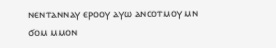ⲛⲉⲛⲧⲁⲛⲛⲁⲩ ⲉⲣⲟⲟⲩ ⲁⲩⲱ ⲁⲛⲥⲟⲧⲙⲟⲩ ⲙⲛ ϭⲟⲙ ⲙⲙⲟⲛ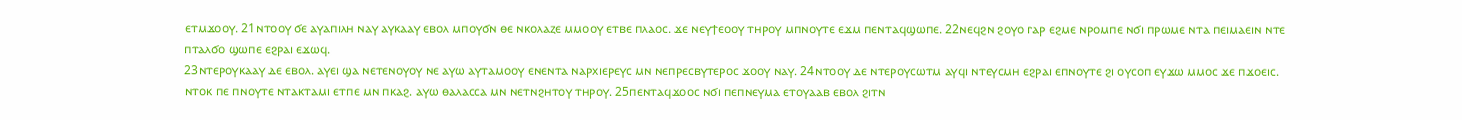ⲉⲧⲙϫⲟⲟⲩ. 21ⲛⲧⲟⲟⲩ ϭⲉ ⲁⲩⲁⲡⲓⲗⲏ ⲛⲁⲩ ⲁⲩⲕⲁⲁⲩ ⲉⲃⲟⲗ ⲙⲡⲟⲩϭⲛ ⲑⲉ ⲛⲕⲟⲗⲁⲍⲉ ⲙⲙⲟⲟⲩ ⲉⲧⲃⲉ ⲡⲗⲁⲟⲥ. ϫⲉ ⲛⲉⲩϯⲉⲟⲟⲩ ⲧⲏⲣⲟⲩ ⲙⲡⲛⲟⲩⲧⲉ ⲉϫⲙ ⲡⲉⲛⲧⲁϥϣⲱⲡⲉ. 22ⲛⲉϥϩⲛ ϩⲟⲩⲟ ⲅⲁⲣ ⲉϩⲙⲉ ⲛⲣⲟⲙⲡⲉ ⲛϭⲓ ⲡⲣⲱⲙⲉ ⲛⲧⲁ ⲡⲉⲓⲙⲁⲉⲓⲛ ⲛⲧⲉ ⲡⲧⲁⲗϭⲟ ϣⲱⲡⲉ ⲉϩⲣⲁⲓ ⲉϫⲱϥ.
23ⲛⲧⲉⲣⲟⲩⲕⲁⲁⲩ ⲇⲉ ⲉⲃⲟⲗ. ⲁⲩⲉⲓ ϣⲁ ⲛⲉⲧⲉⲛⲟⲩⲟⲩ ⲛⲉ ⲁⲩⲱ ⲁⲩⲧⲁⲙⲟⲟⲩ ⲉⲛⲉⲛⲧⲁ ⲛⲁⲣⲭⲓⲉⲣⲉⲩⲥ ⲙⲛ ⲛⲉⲡⲣⲉⲥⲃⲩⲧⲉⲣⲟⲥ ϫⲟⲟⲩ ⲛⲁⲩ. 24ⲛⲧⲟⲟⲩ ⲇⲉ ⲛⲧⲉⲣⲟⲩⲥⲱⲧⲙ ⲁⲩϥⲓ ⲛⲧⲉⲩⲥⲙⲏ ⲉϩⲣⲁⲓ ⲉⲡⲛⲟⲩⲧⲉ ϩⲓ ⲟⲩⲥⲟⲡ ⲉⲩϫⲱ ⲙⲙⲟⲥ ϫⲉ ⲡϫⲟⲉⲓⲥ. ⲛⲧⲟⲕ ⲡⲉ ⲡⲛⲟⲩⲧⲉ ⲛⲧⲁⲕⲧⲁⲙⲓ ⲉⲧⲡⲉ ⲙⲛ ⲡⲕⲁϩ. ⲁⲩⲱ ⲑⲁⲗⲁⲥⲥⲁ ⲙⲛ ⲛⲉⲧⲛϩⲏⲧⲟⲩ ⲧⲏⲣⲟⲩ. 25ⲡⲉⲛⲧⲁϥϫⲟⲟⲥ ⲛϭⲓ ⲡⲉⲡⲛⲉⲩⲙⲁ ⲉⲧⲟⲩⲁⲁⲃ ⲉⲃⲟⲗ ϩⲓⲧⲛ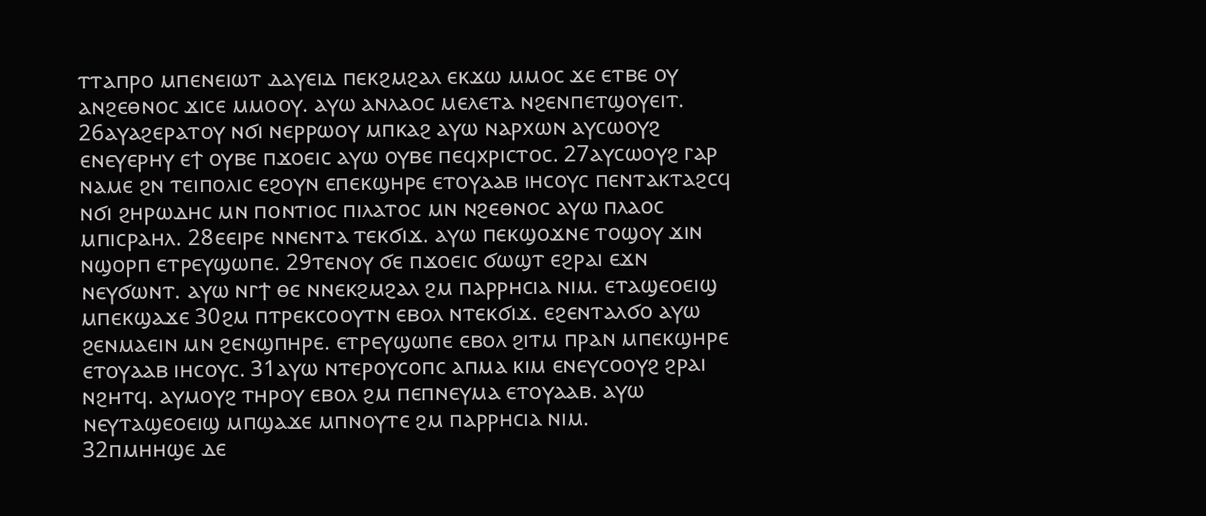ⲧⲧⲁⲡⲣⲟ ⲙⲡⲉⲛⲉⲓⲱⲧ ⲇⲁⲩⲉⲓⲇ ⲡⲉⲕϩⲙϩⲁⲗ ⲉⲕϫⲱ ⲙⲙⲟⲥ ϫⲉ ⲉⲧⲃⲉ ⲟⲩ ⲁⲛϩⲉⲑⲛⲟⲥ ϫⲓⲥⲉ ⲙⲙⲟⲟⲩ. ⲁⲩⲱ ⲁⲛⲗⲁⲟⲥ ⲙⲉⲗⲉⲧⲁ ⲛϩⲉⲛⲡⲉⲧϣⲟⲩⲉⲓⲧ. 26ⲁⲩⲁϩⲉⲣⲁⲧⲟⲩ ⲛϭⲓ ⲛⲉⲣⲣⲱⲟⲩ ⲙⲡⲕⲁϩ ⲁⲩⲱ ⲛⲁⲣⲭⲱⲛ ⲁⲩⲥⲱⲟⲩϩ ⲉⲛⲉⲩⲉⲣⲏⲩ ⲉϯ ⲟⲩⲃⲉ ⲡϫⲟⲉⲓⲥ ⲁⲩⲱ ⲟⲩⲃⲉ ⲡⲉϥⲭⲣⲓⲥⲧⲟⲥ. 27ⲁⲩⲥⲱⲟⲩϩ ⲅⲁⲣ ⲛⲁⲙⲉ ϩⲛ ⲧⲉⲓⲡⲟⲗⲓⲥ ⲉϩⲟⲩⲛ ⲉⲡⲉⲕϣⲏⲣⲉ ⲉⲧⲟⲩⲁⲁⲃ ⲓⲏⲥⲟⲩⲥ ⲡⲉⲛⲧⲁⲕⲧⲁϩⲥϥ ⲛϭⲓ ϩⲏⲣⲱⲇⲏⲥ ⲙⲛ ⲡⲟⲛⲧⲓⲟⲥ ⲡⲓⲗⲁⲧⲟⲥ ⲙⲛ ⲛϩⲉⲑⲛⲟⲥ ⲁⲩⲱ ⲡⲗⲁⲟⲥ ⲙⲡⲓⲥⲣⲁⲏⲗ. 28ⲉⲉⲓⲣⲉ ⲛⲛⲉⲛⲧⲁ ⲧⲉⲕϭⲓϫ. ⲁⲩⲱ ⲡⲉⲕϣⲟϫⲛⲉ ⲧⲟϣⲟⲩ ϫⲓⲛ ⲛϣⲟⲣⲡ ⲉⲧⲣⲉⲩϣⲱⲡⲉ. 29ⲧⲉⲛⲟⲩ ϭⲉ ⲡϫⲟⲉⲓⲥ ϭⲱϣⲧ ⲉϩⲣⲁⲓ ⲉϫⲛ ⲛⲉⲩϭⲱⲛⲧ. ⲁⲩⲱ ⲛⲅϯ ⲑⲉ ⲛⲛⲉⲕϩⲙϩⲁⲗ ϩⲙ ⲡⲁⲣⲣⲏⲥⲓⲁ ⲛⲓⲙ. ⲉⲧⲁϣⲉⲟⲉⲓϣ ⲙⲡⲉⲕϣⲁϫⲉ 30ϩⲙ ⲡⲧⲣⲉⲕⲥⲟⲟⲩⲧⲛ ⲉⲃⲟⲗ ⲛⲧⲉⲕϭⲓϫ. ⲉϩⲉⲛⲧⲁⲗϭⲟ ⲁⲩⲱ ϩⲉⲛⲙⲁⲉⲓⲛ ⲙⲛ ϩⲉⲛϣⲡⲏⲣⲉ. ⲉⲧⲣⲉⲩϣⲱⲡⲉ ⲉⲃⲟⲗ ϩⲓⲧⲙ ⲡⲣⲁⲛ ⲙⲡⲉⲕϣⲏⲣⲉ ⲉⲧⲟⲩⲁⲁⲃ ⲓⲏⲥⲟⲩⲥ. 31ⲁⲩⲱ ⲛⲧⲉⲣⲟⲩⲥⲟⲡⲥ ⲁⲡⲙⲁ ⲕⲓⲙ ⲉⲛⲉⲩⲥⲟⲟⲩϩ ϩⲣⲁⲓ ⲛϩⲏⲧϥ. ⲁⲩⲙⲟⲩϩ ⲧⲏⲣⲟⲩ ⲉⲃⲟⲗ ϩⲙ ⲡⲉⲡⲛⲉⲩⲙⲁ ⲉⲧⲟⲩⲁⲁⲃ. ⲁⲩⲱ ⲛⲉⲩⲧⲁϣⲉⲟⲉⲓϣ ⲙⲡϣⲁϫⲉ ⲙⲡⲛⲟⲩⲧⲉ ϩⲙ ⲡⲁⲣⲣⲏⲥⲓⲁ ⲛⲓⲙ.
32ⲡⲙⲏⲏϣⲉ ⲇⲉ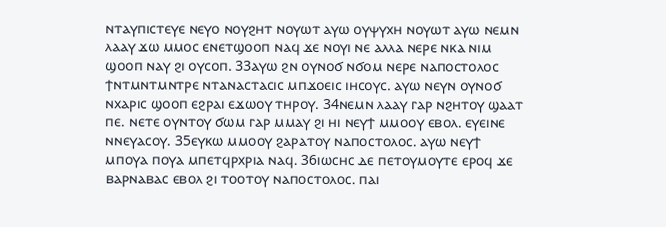ⲛⲧⲁⲩⲡⲓⲥⲧⲉⲩⲉ ⲛⲉⲩⲟ ⲛⲟⲩϩⲏⲧ ⲛⲟⲩⲱⲧ ⲁⲩⲱ ⲟⲩⲯⲩⲭⲏ ⲛⲟⲩⲱⲧ ⲁⲩⲱ ⲛⲉⲙⲛ ⲗⲁⲁⲩ ϫⲱ ⲙⲙⲟⲥ ⲉⲛⲉⲧϣⲟⲟⲡ ⲛⲁϥ ϫⲉ ⲛⲟⲩⲓ ⲛⲉ ⲁⲗⲗⲁ ⲛⲉⲣⲉ ⲛⲕⲁ ⲛⲓⲙ ϣⲟⲟⲡ ⲛⲁⲩ ϩⲓ ⲟⲩⲥⲟⲡ. 33ⲁⲩⲱ ϩⲛ ⲟⲩⲛⲟϭ ⲛϭⲟⲙ ⲛⲉⲣⲉ ⲛⲁⲡⲟⲥⲧⲟⲗⲟⲥ ϯⲛⲧⲙⲛⲧⲙⲛⲧⲣⲉ ⲛⲧⲁⲛⲁⲥⲧⲁⲥⲓⲥ ⲙⲡϫⲟⲉⲓⲥ ⲓⲏⲥⲟⲩⲥ. ⲁⲩⲱ ⲛⲉⲩⲛ ⲟⲩⲛⲟϭ ⲛⲭⲁⲣⲓⲥ ϣⲟⲟⲡ ⲉϩⲣⲁⲓ ⲉϫⲱⲟⲩ ⲧⲏⲣⲟⲩ. 34ⲛⲉⲙⲛ ⲗⲁⲁⲩ ⲅⲁⲣ ⲛϩⲏⲧⲟⲩ ϣⲁⲁⲧ ⲡⲉ. ⲛⲉⲧⲉ ⲟⲩⲛⲧⲟⲩ ϭⲱⲙ ⲅⲁⲣ ⲙⲙⲁⲩ ϩⲓ ⲏⲓ ⲛⲉⲩϯ ⲙⲙⲟⲟⲩ ⲉⲃⲟⲗ. ⲉⲩⲉⲓⲛⲉ ⲛⲛⲉⲩⲁⲥⲟⲩ. 35ⲉⲩⲕⲱ ⲙⲙⲟⲟⲩ ϩⲁⲣⲁⲧⲟⲩ ⲛⲁⲡⲟⲥⲧⲟⲗⲟⲥ. ⲁⲩⲱ ⲛⲉⲩϯ ⲙⲡⲟⲩⲁ ⲡⲟⲩⲁ ⲙⲡⲉⲧϥⲣⲭⲣⲓⲁ ⲛⲁϥ. 36ⲓⲱⲥⲏⲥ ⲇⲉ ⲡⲉⲧⲟⲩⲙⲟⲩⲧⲉ ⲉⲣⲟϥ ϫⲉ ⲃⲁⲣⲛⲁⲃⲁⲥ ⲉⲃⲟⲗ ϩⲓ ⲧⲟⲟⲧⲟⲩ ⲛⲁⲡⲟⲥⲧⲟⲗⲟⲥ. ⲡⲁⲓ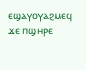ⲉϣⲁⲩⲟⲩⲁϩⲙⲉϥ ϫⲉ ⲡϣⲏⲣⲉ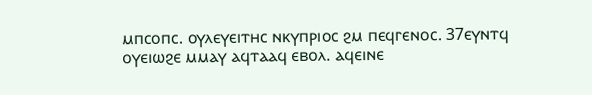ⲙⲡⲥⲟⲡⲥ. ⲟⲩⲗⲉⲩⲉⲓⲧⲏⲥ ⲛⲕⲩⲡⲣⲓⲟⲥ ϩⲙ ⲡⲉϥⲅⲉⲛⲟⲥ. 37ⲉⲩⲛⲧϥ ⲟⲩⲉⲓⲱϩⲉ ⲙⲙⲁⲩ ⲁϥⲧⲁⲁϥ ⲉⲃⲟⲗ. ⲁϥⲉⲓⲛⲉ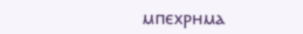ⲙⲡⲉⲭⲣⲏⲙⲁ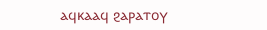ⲁϥⲕⲁⲁϥ ϩⲁⲣⲁⲧⲟⲩ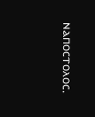ⲛⲁⲡⲟⲥⲧⲟⲗⲟⲥ.